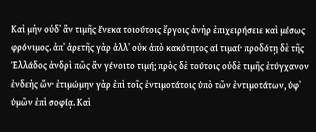Καὶ μὴν οὐδ᾿ ἂν τιμῆς ἕνεκα τοιούτοις ἔργοις ἀνὴρ ἐπιχειρήσειε καὶ μέσως φρόνιμος. ἀπ᾿ ἀρετῆς γὰρ ἀλλ᾿ οὐκ ἀπὸ κακότητος αἱ τιμαί· προδότῃ δὲ τῆς Ἑλλάδος ἀνδρὶ πῶς ἂν γένοιτο τιμή; πρὸς δὲ τούτοις οὐδὲ τιμῆς ἐτύγχανον ἐνδεὴς ὤν· ἐτιμώμην γὰρ ἐπὶ τοῖς ἐντιμοτάτοις ὑπὸ τῶν ἐντιμοτάτων, ὑφ᾿ ὑμῶν ἐπὶ σοφίᾳ. Καὶ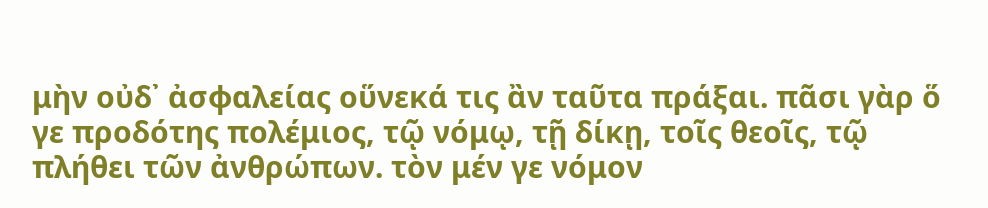μὴν οὐδ᾿ ἀσφαλείας οὕνεκά τις ἂν ταῦτα πράξαι. πᾶσι γὰρ ὅ γε προδότης πολέμιος, τῷ νόμῳ, τῇ δίκῃ, τοῖς θεοῖς, τῷ πλήθει τῶν ἀνθρώπων. τὸν μέν γε νόμον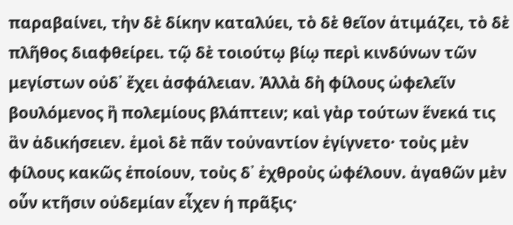παραβαίνει, τὴν δὲ δίκην καταλύει, τὸ δὲ θεῖον ἀτιμάζει, τὸ δὲ πλῆθος διαφθείρει. τῷ δὲ τοιούτῳ βίῳ περὶ κινδύνων τῶν μεγίστων οὐδ᾿ ἔχει ἀσφάλειαν. Ἀλλὰ δὴ φίλους ὠφελεῖν βουλόμενος ἢ πολεμίους βλάπτειν; καὶ γὰρ τούτων ἕνεκά τις ἂν ἀδικήσειεν. ἐμοὶ δὲ πᾶν τοὐναντίον ἐγίγνετο· τοὺς μὲν φίλους κακῶς ἐποίουν, τοὺς δ᾿ ἐχθροὺς ὠφέλουν. ἀγαθῶν μὲν οὖν κτῆσιν οὐδεμίαν εἶχεν ἡ πρᾶξις·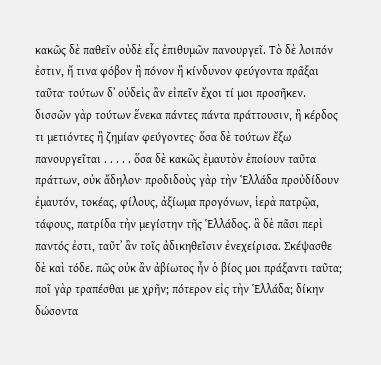κακῶς δὲ παθεῖν οὐδὲ εἷς ἐπιθυμῶν πανουργεῖ. Τὸ δὲ λοιπόν ἐστιν, ἤ τινα φόβον ἢ πόνον ἢ κίνδυνον φεύγοντα πρᾶξαι ταῦτα· τούτων δ᾿ οὐδεὶς ἂν εἰπεῖν ἔχοι τί μοι προσῆκεν. δισσῶν γὰρ τούτων ἕνεκα πάντες πάντα πράττουσιν, ἢ κέρδος τι μετιόντες ἢ ζημίαν φεύγοντες· ὅσα δὲ τούτων ἔξω πανουργεῖται . . . . . ὅσα δὲ κακῶς ἐμαυτὸν ἐποίουν ταῦτα πράττων, οὐκ ἄδηλον· προδιδοὺς γὰρ τὴν Ἑλλάδα προὐδίδουν ἐμαυτόν, τοκέας, φίλους, ἀξίωμα προγόνων, ἱερὰ πατρῷα, τάφους, πατρίδα τὴν μεγίστην τῆς Ἑλλάδος. ἃ δὲ πᾶσι περὶ παντός ἐστι, ταῦτ᾿ ἂν τοῖς ἀδικηθεῖσιν ἐνεχείρισα. Σκέψασθε δὲ καὶ τόδε. πῶς οὐκ ἂν ἀβίωτος ἦν ὁ βίος μοι πράξαντι ταῦτα; ποῖ γὰρ τραπέσθαι με χρῆν; πότερον εἰς τὴν Ἑλλάδα; δίκην δώσοντα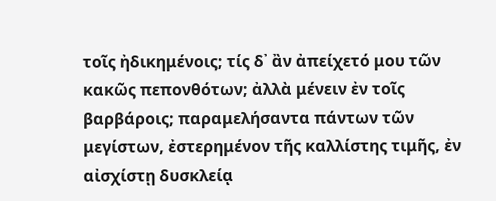τοῖς ἠδικημένοις; τίς δ᾿ ἂν ἀπείχετό μου τῶν κακῶς πεπονθότων; ἀλλὰ μένειν ἐν τοῖς βαρβάροις; παραμελήσαντα πάντων τῶν μεγίστων, ἐστερημένον τῆς καλλίστης τιμῆς, ἐν αἰσχίστῃ δυσκλείᾳ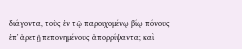διάγοντα, τοὺς ἐν τῷ παροιχομένῳ βίῳ πόνους ἐπ᾿ ἀρετῇ πεπονημένους ἀπορρίψαντα; καὶ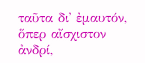ταῦτα δι᾿ ἐμαυτόν, ὅπερ αἴσχιστον ἀνδρί,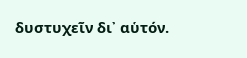δυστυχεῖν δι᾿ αὑτόν.